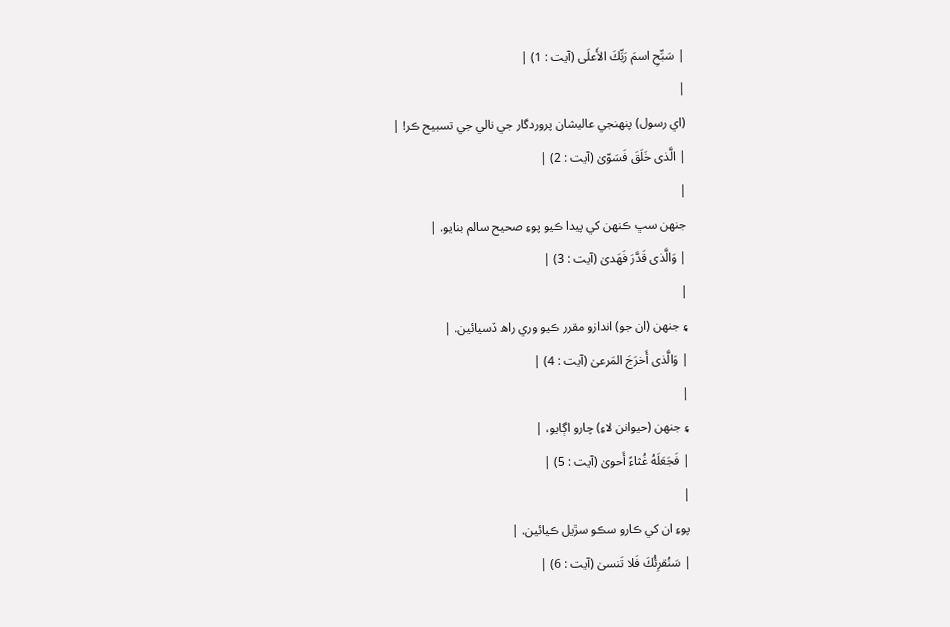| سَبِّحِ اسمَ رَبِّكَ الأَعلَى (آيت : 1) |
|
(اي رسول) پنهنجي عاليشان پروردگار جي نالي جي تسبيح ڪر! |
| الَّذى خَلَقَ فَسَوّىٰ (آيت : 2) |
|
جنهن سڀ ڪنهن کي پيدا ڪيو پوءِ صحيح سالم بنايو. |
| وَالَّذى قَدَّرَ فَهَدىٰ (آيت : 3) |
|
۽ جنهن (ان جو) اندازو مقرر ڪيو وري راھ ڏسيائين. |
| وَالَّذى أَخرَجَ المَرعىٰ (آيت : 4) |
|
۽ جنهن (حيوانن لاءِ) چارو اڳايو، |
| فَجَعَلَهُ غُثاءً أَحوىٰ (آيت : 5) |
|
پوءِ ان کي ڪارو سڪو سڙيل ڪيائين. |
| سَنُقرِئُكَ فَلا تَنسىٰ (آيت : 6) |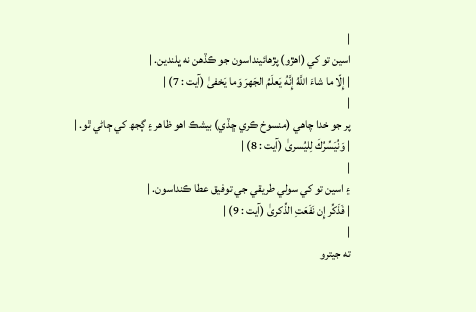|
اسين تو کي (اهڙو) پڙهائينداسون جو ڪڏهن نه ڀلندين. |
| إِلّا ما شاءَ اللَّهُ إِنَّهُ يَعلَمُ الجَهرَ وَما يَخفىٰ (آيت : 7) |
|
پر جو خدا چاهي (منسوخ ڪري ڇڏي) بيشڪ اهو ظاهر ۽ ڳجھ کي ڄاڻي ٿو. |
| وَنُيَسِّرُكَ لِليُسرىٰ (آيت : 8) |
|
۽ اسين تو کي سولي طريقي جي توفيق عطا ڪنداسون. |
| فَذَكِّر إِن نَفَعَتِ الذِّكرىٰ (آيت : 9) |
|
ته جيترو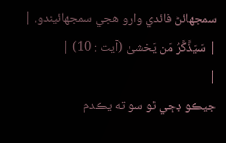سمجهائڻ فائدي وارو هجي سمجهائيندو. |
| سَيَذَّكَّرُ مَن يَخشىٰ (آيت : 10) |
|
جيڪو ڊڄي ٿو سو ته يڪدم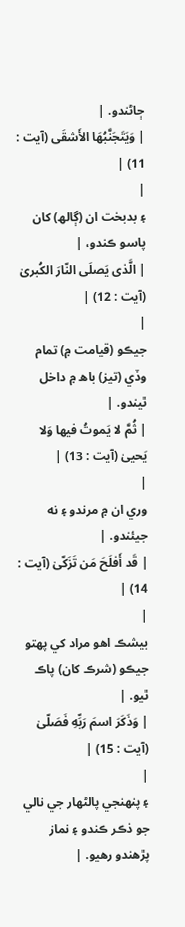ڄاڻندو. |
| وَيَتَجَنَّبُهَا الأَشقَى (آيت : 11) |
|
۽ بدبخت ان (ڳالھ) کان پاسو ڪندو، |
| الَّذى يَصلَى النّارَ الكُبرىٰ (آيت : 12) |
|
جيڪو (قيامت ۾) تمام وڏي (تيز) باھ ۾ داخل ٿيندو. |
| ثُمَّ لا يَموتُ فيها وَلا يَحيىٰ (آيت : 13) |
|
وري ان ۾ مرندو ۽ نه جيئندو. |
| قَد أَفلَحَ مَن تَزَكّىٰ (آيت : 14) |
|
بيشڪ اهو مراد کي پهتو جيڪو (شرڪ کان) پاڪ ٿيو. |
| وَذَكَرَ اسمَ رَبِّهِ فَصَلّىٰ (آيت : 15) |
|
۽ پنهنجي پالڻهار جي نالي جو ذڪر ڪندو ۽ نماز پڙهندو رهيو. |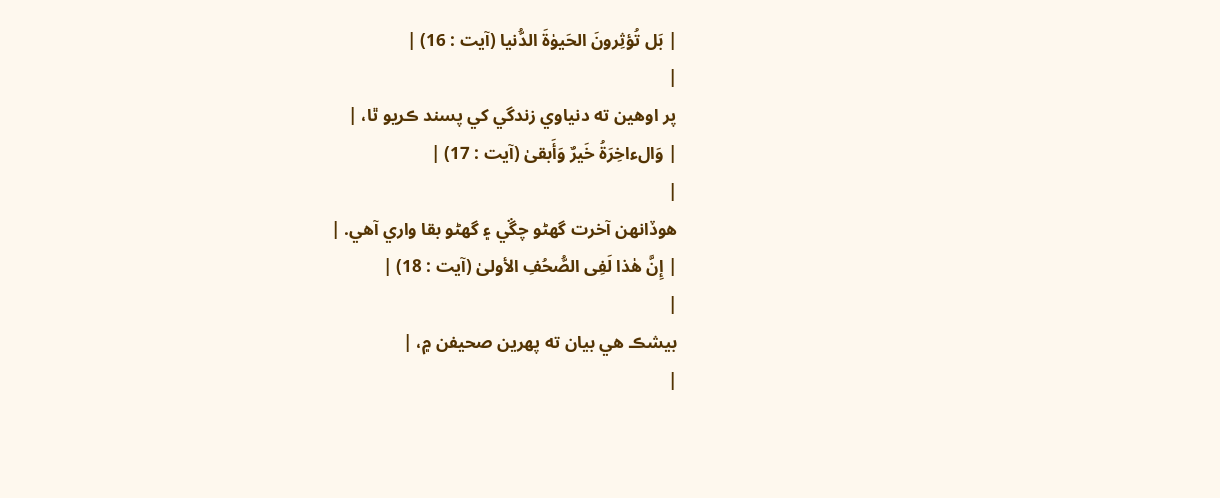| بَل تُؤثِرونَ الحَيوٰةَ الدُّنيا (آيت : 16) |
|
پر اوهين ته دنياوي زندگي کي پسند ڪريو ٿا، |
| وَالءاخِرَةُ خَيرٌ وَأَبقىٰ (آيت : 17) |
|
هوڏانهن آخرت گهڻو چڱي ۽ گهڻو بقا واري آهي. |
| إِنَّ هٰذا لَفِى الصُّحُفِ الأولىٰ (آيت : 18) |
|
بيشڪ هي بيان ته پهرين صحيفن ۾، |
|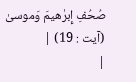صُحُفِ إِبرٰهيمَ وَموسىٰ (آيت : 19) |
|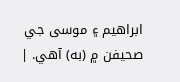ابراهيم ۽ موسى جي صحيفن ۾ (به) آهي. |